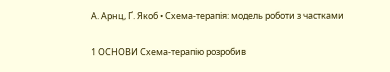А. Арнц, Ґ. Якоб • Схема-терапія: модель роботи з частками

1 ОСНОВИ Схема-терапію розробив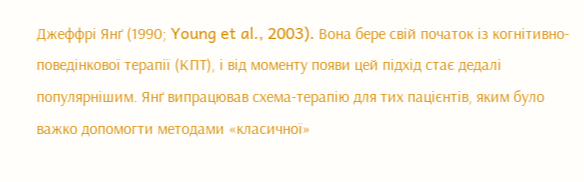Джеффрі Янґ (1990; Young et al., 2003). Вона бере свій початок із когнітивно-поведінкової терапії (КПТ), і від моменту появи цей підхід стає дедалі популярнішим. Янґ випрацював схема-терапію для тих пацієнтів, яким було важко допомогти методами «класичної»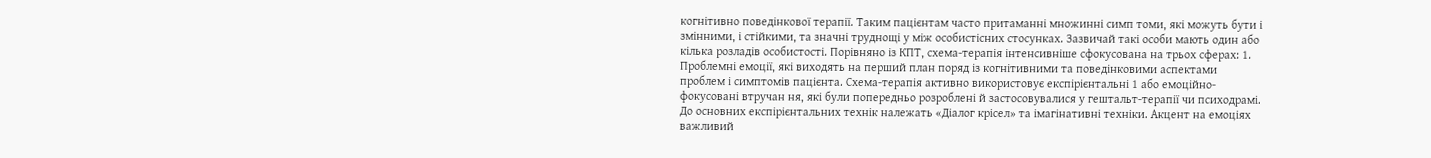когнітивно поведінкової терапії. Таким пацієнтам часто притаманні множинні симп томи, які можуть бути і змінними, і стійкими, та значні труднощі у між особистісних стосунках. Зазвичай такі особи мають один або кілька розладів особистості. Порівняно із КПТ, схема-терапія інтенсивніше сфокусована на трьох сферах: 1. Проблемні емоції, які виходять на перший план поряд із когнітивними та поведінковими аспектами проблем і симптомів пацієнта. Схема-терапія активно використовує експірієнтальні 1 або емоційно-фокусовані втручан ня, які були попередньо розроблені й застосовувалися у гештальт-терапії чи психодрамі. До основних експірієнтальних технік належать «Діалог крісел» та імагінативні техніки. Акцент на емоціях важливий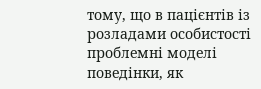тому, що в пацієнтів із розладами особистості проблемні моделі поведінки, як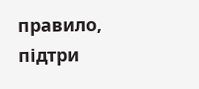правило, підтри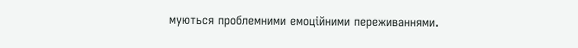муються проблемними емоційними переживаннями.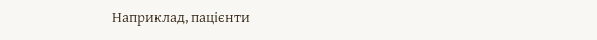Наприклад, пацієнти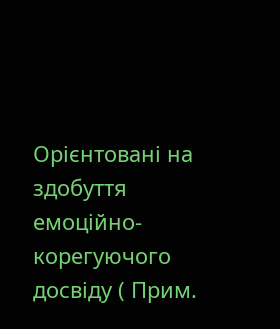Орієнтовані на здобуття емоційно-корегуючого досвіду ( Прим.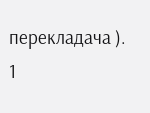перекладача ). 1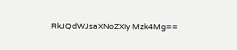RkJQdWJsaXNoZXIy Mzk4Mg==